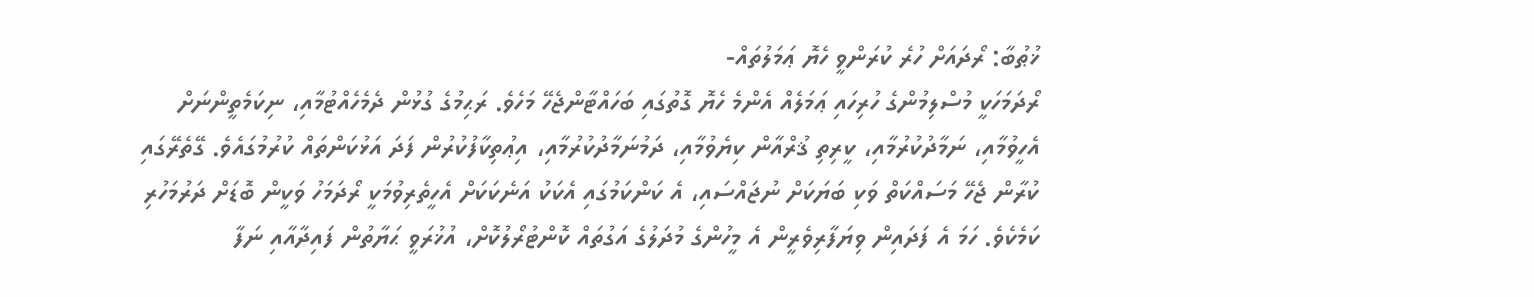ޚުޠުބާ: ރޯދައަށް ހުރެ ކުރަންވީ ހެޔޮ ޢަމަލުތައް-
ރޯދަމަހަކީ މުސްލިމުންގެ ހުރިހައި ޢަމަލެއް އެންމެ ހެޔޮ ގޮތުގައި ބަހައްޓާންޖެހޭ މަހެވެ. ރަޙިމުގެ ގުޅުން ދެމެހެއްޓުމާއި، ނިކަމެތީންނަށް އެހީވުމާއި، ނަމާދުކުރުމާއި، ކީރިތި ޤުރްއާން ކިޔެވުމާއި، ދަމުނަމާދުކުރުމާއި، އިޢުތިކާފުކުރުން ފަދަ އަޅުކަންތައް ކުރުމުގައެވެ. ގޭތެރޭގައި ކުރާން ޖެހޭ މަސައްކަތް ވަކި ބަޔަކަށް ނުޖައްސައި، އެ ކަންކަމުގައި އެކަކު އަނެކަކަށް އެހީތެރިވުމަކީ ރޯދަމަހު ވަކީން ބޮޑަށް ދަރުމަހުރި ކަމެކެވެ. ހަމަ އެ ފަދައިން ވިޔަފާރިވެރީން އެ މީހުންގެ މުދަލުގެ އަގުތައް ކޮންޓުރޯލުކޮށް، އުޚުރަވީ ޙަޔާތުން ފައިދާއާއި ނަފާ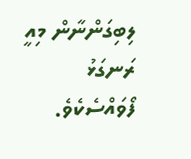ލިބިގަންނާން މިއީ ރަނގަޅު ފޯވައްސެކެވެ.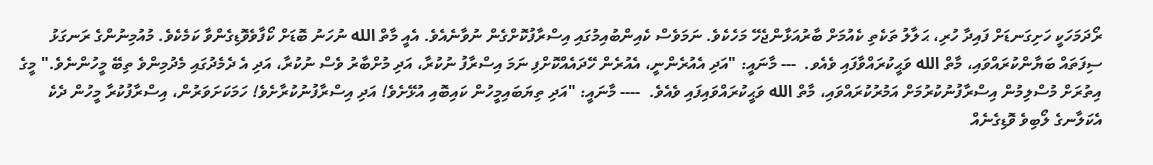ރޯދަމަހަކީ ހަށިގަނޑަށް ފައިދާ ހުރި، ޙަލާލު ތަކެތި ކެއުމަށް ބާރުއަޅާންޖެހޭ މަހެކެވެ. ނަމަވެސް ކެއިންބުއިމުގައި އިސްރާފުކޮށްގެން ނުވާނެއެވެ. އެއީ މާތް الله ނުހަނު ބޮޑަށް ކޯފާވެވޮޑިގެންވާ ކަމެކެވެ. މުއުމިނުންގެ ރަނގަޅު ސިފަތައް ބަޔާންކުރައްވައި، މާތް الله ވަޙީކުރައްވާފައި ވެއެވ.  --- މާނައީ: "އަދި އެއުރެންނީ، އެއުރެން ހޭދައެއްކޮށްފި ނަމަ އިސްރާފު ނުކުރާ، އަދި މުށްބާރު ވެސް ނުކުރާ، އަދި އެ ދެމެދުގައި މެދުމިންވެ ތިބޭ މީހުންނެވެ." މީގެ އިތުރަށް މުސްލިމުން އިސްރާފުނުކުރުމަށް އަމުރުކުރައްވައި، މާތް الله ވަޙީކުރައްވައިފައި ވެއެވެ.  ---- މާނައީ: "އަދި ތިޔަބައިމީހުން ކައިބޮއި އުޅޭށެވެ! އަދި އިސްރާފުނުކުރާށެވެ! ހަމަކަށަވަރުން، އިސްރާފުކުރާ މީހުން ދެކެ އެކަލާނގެ ލޯބިވެ ވޮޑިގެނެއް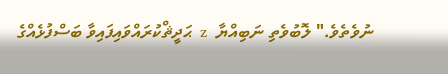ނުވެތެވެ." ލޮބުވެތި ނަބިއްޔާ  z  ޙަދީޘްކުރައްވައިފައިވާ ބަސްފުޅެއްގެ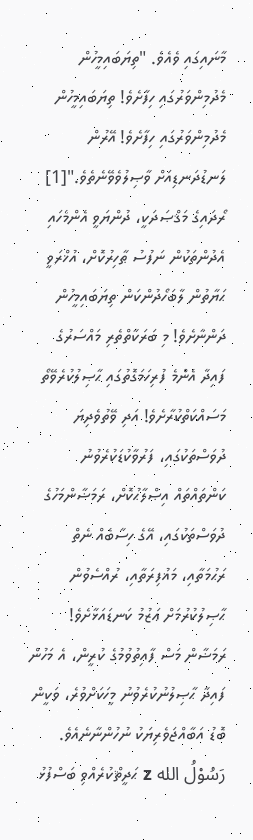މާނައިގައި ވެއެވެ. "ތިޔަބައިމީހުން މެދުމިންވަރުގައި ހިފާށެވެ! ތިޔަބައިމީހުން މެދުމިންވަރުގައި ހިފާށެވެ! އޭރުން ލަނޑުދަނޑިއަށް ވާޞިލުވެވޭނެތެވެ."[1]
ރޯދައިގެ މަޤްޞަދަކީ، ދުންޔަވީ އެންމެހައި އެދުންތަކުން ނަފުސު ޠާހިރުކޮށް، އުޚްރަވީ ޙަޔާތުން ލާބަހޯދުންކަން ތިޔަބައިމީހުން ދަންނާށެވެ! މި ބަރަކާތްތެރި މައްސަރުގެ ފައިދާ އެންމެ ފުރިހަމަގޮތުގައި ޙާޞިލުކުރެވޭތޯ މަސައްކަތްކުރާށެވެ! އަދި ވޭތުވެދިޔަ ދުވަސްތަކުގައި، ފަރުވާކުޑަކުރެވުނު ކަންތައްތައް އިޞްލާޙުކޮށް، ރަމަޟާންމަހުގެ ދުވަސްތަކުގައި، އޭގެ ހިސާބެއް ނެތް ރަޙުމަތާއި، މަޣުފިރަތާއި، ރުއްސެވުން ޙާޞިލުކުރުމަށް ޢަޒުމު ކަނޑައަޅާށެވެ! ރަމަޟާން މަސް ފާއިތުވުމުގެ ކުރީން، އެ މަހުން ފައިދާ ޙާޞިލުނުކުރެވުނު މީހަކަށްވުރެ، ވަކީން ބޮޑު އަބާއްޖަވެރިޔަކު ނުހުންނާނެއެވެ. رَسُوْلُ الله z ޙަދީޘްކުރެއްވި ބަސްފުޅު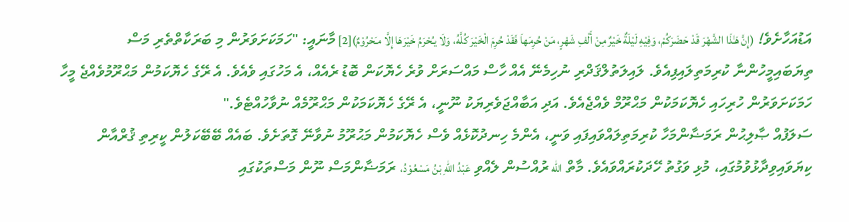އަޑުއަހާށެވެ! (إِنَّ هَـٰذَا الشَّهْرَ قَدْ حَضَرَكُمْ، وَفِيْهِ لَيْلَةٌ خَيْرٌ مِنْ أَلْفِ شَهْرٍ، مَنْ حُرِمَهاَ فَقَدْ حُرِمَ الْخَيْرَ كُلَّهُ، وَلَا يـُحْرَمُ خَيْرَهَا إِلَّا مـَحْرُوْمٌ)[2] މާނައީ: "ހަމަކަށަވަރުން މި ބަރަކާތްތެރި މަސް ތިޔަބައިމީހުންނާ ކުރިމަތިލައިފިއެވެ. ލައިލަތުލްޤަދްރި ނުހިމެނޭ އެއް ހާސް މައްސަރަށް ވުރެ ހެޔޮކަން ބޮޑު ރެއެއް، އެ މަހުގައި ވެއެވެ. އެ ރޭގެ ހެޔޮކަމުން މަޙްރޫމުވެއްޖެ މީހާ ހަމަކަށަވަރުން ހުރިހައި ހެޔޮކަމަކުން މަޙްރޫމް ވެއްޖެއެވެ. އަދި އަބާއްޖަވެރިޔަކު ނޫނީ، އެ ރޭގެ ހެޔޮކަމަކުން މަޙްރޫމެއް ނުވާހުއްޓެވެ."
ސަލަފުއް ޞާލިޙުން ރަމަޟާންމަހާ ކުރިމަތިލައްވައިފައި ވަނީ، އެންމެ ހިނދުކޮޅެއް ވެސް ހެޔޮކަމުން މަޙުރޫމު ނުވާނޭ ގޮތަށެވެ. ބައެއް ބޭބޭކަލުން ކީރިތި ޤުރްއާން ކިޔަވައިވިދާޅުވުމުގައި، މުޅި ވަގުތު ހޭދަކުރައްވައެވެ. މާތް الله ރުއްސުން ލެއްވި عَبْدُ اللهِ بْنُ مَسْعُوْدُ،  ރަމަޟާންމަސް ނޫން މަސްތަކުގައި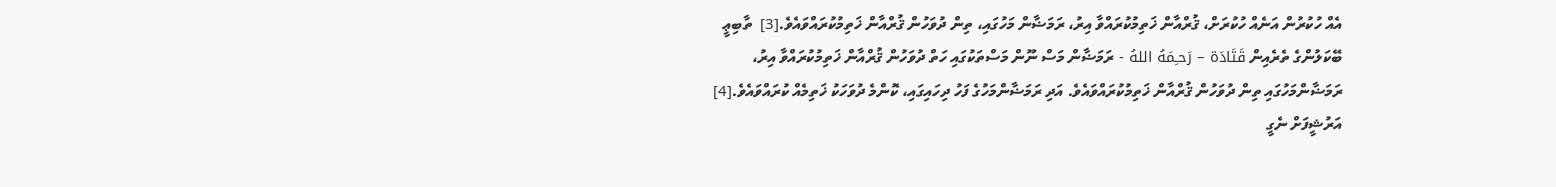އެއް ހުކުރުން އަނެއް ހުކުރަށް، ޤުރްއާން ޚަތިމުކުރައްވާ އިރު، ރަމަޟާން މަހުގައި، ތިން ދުވަހުން ޤުރްއާން ޚަތިމުކުރައްވައެވެ.[3]  ތާބިޢީ ބޭކަލުންގެ ތެރެއިން قَتَادَة – رَحـِمَهُ اللهُ - ރަމަޟާން މަސް ނޫން މަސްތަކުގައި ހަތް ދުވަހުން ޤުރްއާން ޚަތިމުކުރައްވާ އިރު، ރަމަޟާންމަހުގައި ތިން ދުވަހުން ޤުރްއާން ޚަތިމުކުރައްވައެވެ. އަދި ރަމަޟާންމަހުގެ ފަހު ދިހައިގައި، ކޮންމެ ދުވަހަކު ޚަތިމެއް ކުރައްވައެވެ.[4]
އަރުޝީފަށް ނެގީ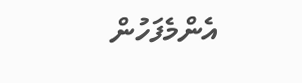އެންމެފަހުން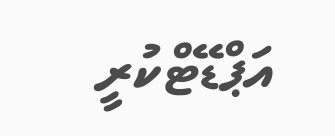އަޕްޑޭޓްކުރީ